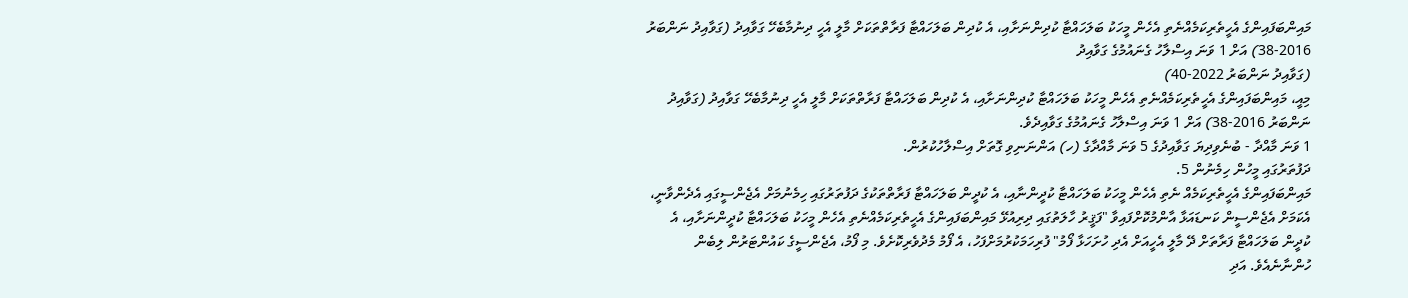މައިންބަފައިންގެ އެހީތެރިކަމެއްނެތި އެހެން މީހަކު ބަލަހައްޓާ ކުދިންނަށާއި، އެ ކުދިން ބަލަހައްޓާ ފަރާތްތަކަށް މާލީ އެހީ ދިނުމާބެހޭ ގަވާއިދު (ގަވާއިދު ނަންބަރު 2016-38) އަށް 1 ވަނަ އިސްލާހު ގެނައުމުގެ ގަވާއިދު
(ގަވާއިދު ނަންބަރު 2022-40)
މިއީ، މައިންބަފައިންގެ އެހީތެރިކަމެއްނެތި އެހެން މީހަކު ބަލަހައްޓާ ކުދިންނަށާއި، އެ ކުދިން ބަލަހައްޓާ ފަރާތްތަކަށް މާލީ އެހީ ދިނުމާބެހޭ ގަވާއިދު (ގަވާއިދު ނަންބަރު 2016-38) އަށް 1 ވަނަ އިސްލާހު ގެނައުމުގެ ގަވާއިދެވެ.
1 ވަނަ މާއްދާ - ބުނެވިދިޔަ ގަވާއިދުގެ 5 ވަނަ މާއްދާގެ (ހ) އަންނަނިވި ގޮތަށް އިސްލާހުކުރުން.
ދަފުތަރުގައި މީހުން ހިމެނުން 5.
މައިންބަފައިންގެ އެހީތެރިކަމެއް ނެތި އެހެން މީހަކު ބަލަހައްޓާ ކުދީންނާއި، އެ ކުދީން ބަލަހައްޓާ ފަރާތްތަކުގެ ދަފުތަރުގައި ހިމެނުމަށް އެޖެންސީގައި އެދެންވާނީ، އެކަމަށް އެޖެންސީން ކަނޑައަޅާ އާންމުކޮށްފައިވާ "ފަޤީރު ހާލަތުގައި ދިރިއުޅޭ މައިންބަފައިންގެ އެހީތެރިކަމެއްނެތި އެހެން މީހަކު ބަލަހައްޓާ ކުދީންނަށާއި، އެ ކުދީން ބަލަހައްޓާ ފަރާތަށް ދޭ މާލީ އެހީއަށް އެދި ހުށަހަޅާ ފޯމު" ފުރިހަމަކުރުމަށްފަހު، އެ ފޯމު މެދުވެރިކޮށެވެ. މި ފޯމު، އެޖެންސީގެ ކައުންޓަރުން ލިބެން ހުންނާނެއެވެ. އަދި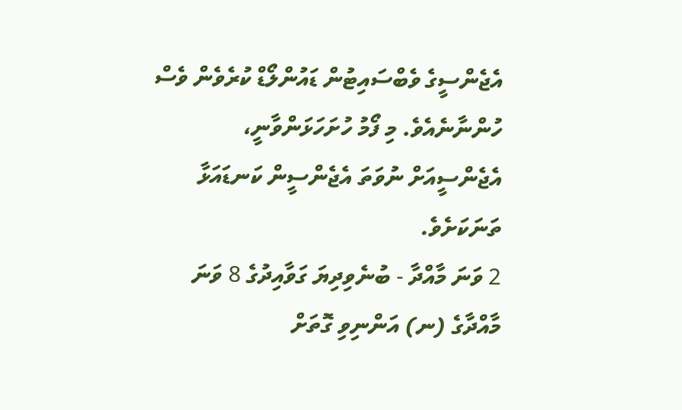އެޖެންސީގެ ވެބްސައިޓުން ޑައުންލޯޑް ކުރެވެން ވެސް ހުންނާނެއެވެ. މި ފޯމު ހުށަހަޅަންވާނީ، އެޖެންސީއަށް ނުވަތަ އެޖެންސީން ކަނޑައަޅާ ތަނަކަށެވެ.
2 ވަނަ މާއްދާ - ބުނެވިދިޔަ ގަވާއިދުގެ 8 ވަނަ މާއްދާގެ (ނ) އަންނިވި ގޮތަށް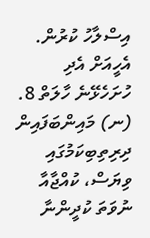އިސްލާހު ކުރުން.
އެހީއަށް އެދި ހުށަހެޅޭނެ ހާލަތް 8.
(ނ) މައިންބަފައިން ދިރިތިބިކަމުގައި ވިޔަސް، ކުއްޖާއާ ނުވަތަ ކުދީންނާ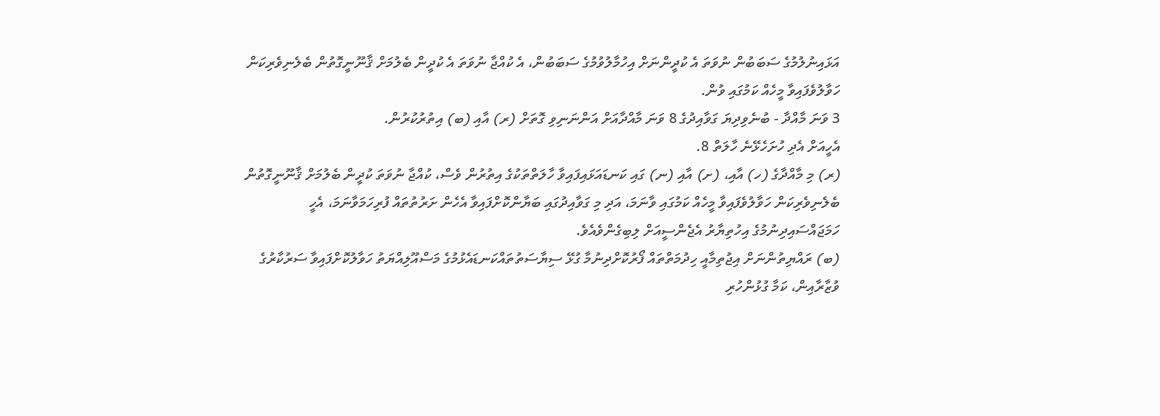އަޅައިނުލުމުގެ ސަބަބުން ނުވަތަ އެ ކުދީންނަށް އިހުމާލުވުމުގެ ސަބަބުން، އެ ކުއްޖާ ނުވަތަ އެ ކުދީން ބެލުމަށް ޤާނޫނީގޮތުން ބެލެނިވެރިކަން ހަވާލުވެފައިވާ މީހެއް ކަމުގައި ވުން.
3 ވަނަ މާއްދާ - ބުނެވިދިޔަ ގަވާއިދުގެ 8 ވަނަ މާއްދާއަށް އަންނަނިވި ގޮތަށް (ރ) އާއި (ބ) އިތުރުކުރުން.
އެހީއަށް އެދި ހުށަހެޅޭނެ ހާލަތް 8.
(ރ) މި މާއްދާގެ (ހ) އާއި، (ށ) އާއި (ނ) ގައި ކަނޑައަޅައިފައިވާ ހާލަތްތަކުގެ އިތުރުން ވެސް، ކުއްޖާ ނުވަތަ ކުދީން ބެލުމަށް ޤާނޫނީގޮތުން ބެލެނިވެރިކަން ހަވާލުވެފައިވާ މީހެއް ކަމުގައި ވާނަމަ، އަދި މި ގަވާއިދުގައި ބަޔާންކޮށްފައިވާ އެހެން ށަރުތުތައް ފުރިހަމަވާނަމަ، އެހީ ހަމަޖައްސައިދިނުމުގެ އިހުތިޔާރު އެޖެންސީއަށް ލިބިގެންވެއެވެ.
(ބ) ރައްޔިތުންނަށް އިޖުތިމާއީ ހިދުމަތްތައް ފޯރުކޮށްދިނުމާ ގުޅޭ ސިޔާސަތުތައްކަނޑައެޅުމުގެ މަސްއޫލިއްޔަތު ހަވާލުކޮށްފައިވާ ސަރުކާރުގެ ވުޒާރާއިން، ކަމާ ގުޅުންހުރި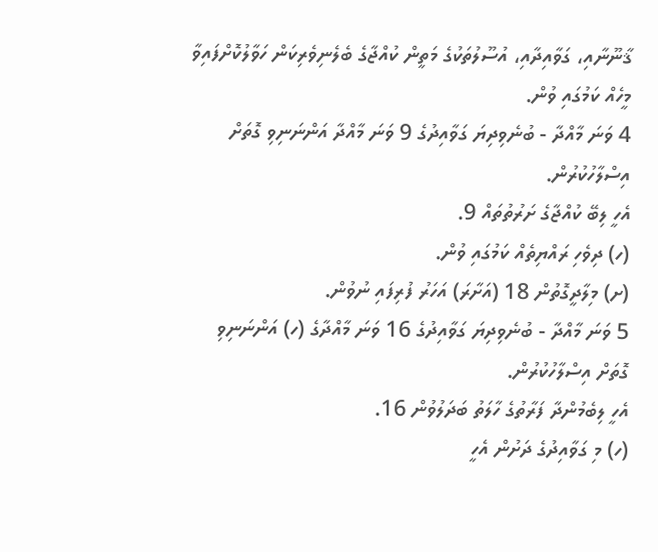ޤާނޫނާއި، ގަވާއިދާއި، އުސޫލުތަކުގެ މަތީން ކުއްޖާގެ ބެލެނިވެރިކަން ހަވާލުކޮށްފައިވާ މީހެއް ކަމުގައި ވުން.
4 ވަނަ މާއްދާ - ބުނެވިދިޔަ ގަވާއިދުގެ 9 ވަނަ މާއްދާ އަންނަނިވި ގޮތަށް އިސްލާހުކުރުން.
އެހީ ލިބޭ ކުއްޖާގެ ށަރުތުތައް 9.
(ހ) ދިވެހި ރައްޔިތެއް ކަމުގައި ވުން.
(ށ) މިލާދީގޮތުން 18 (އަށާރަ) އަހަރު ފުރިފައި ނުވުން.
5 ވަނަ މާއްދާ - ބުނެވިދިޔަ ގަވާއިދުގެ 16 ވަނަ މާއްދާގެ (ހ) އަންނަނިވި ގޮތަށް އިސްލާހުކުރުން.
އެހީ ލިބެމުންދާ ފަރާތުގެ ހާލަތު ބަދަލުވުން 16.
(ހ) މި ގަވާއިދުގެ ދަށުން އެހީ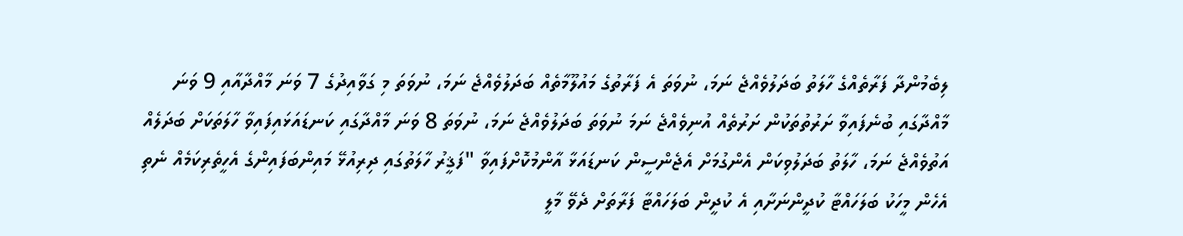ލިބެމުންދާ ފަރާތެއްގެ ހާލަތު ބަދަލުވެއްޖެ ނަމަ، ނުވަތަ އެ ފަރާތުގެ މައުލޫމާތެއް ބަދަލުވެއްޖެ ނަމަ، ނުވަތަ މި ގަވާއިދުގެ 7 ވަނަ މާއްދާއާއި 9 ވަނަ މާއްދާގައި ބުނެފައިވާ ށަރުތުތަކުން ށަރުތެއް އުނިވެއްޖެ ނަމަ ނުވަތަ ބަދަލުވެއްޖެ ނަމަ، ނުވަތަ 8 ވަނަ މާއްދާގައި ކަނޑައަޅައިފައިވާ ހާލަތަކަށް ބަދަލެއް އަތުވެއްޖެ ނަމަ، ހާލަތު ބަދަލުވިކަން އެންގުމަށް އެޖެންސީން ކަނޑައަޅާ އާންމުކޮށްފައިވާ "ފަޤީރު ހާލަތުގައި ދިރިއުޅޭ މައިންބަފައިންގެ އެހީތެރިކަމެއް ނެތި އެހެން މީހަކު ބަލަހައްޓާ ކުދީންނަށާއި އެ ކުދީން ބަލަހައްޓާ ފަރާތަށް ދެވޭ މާލީ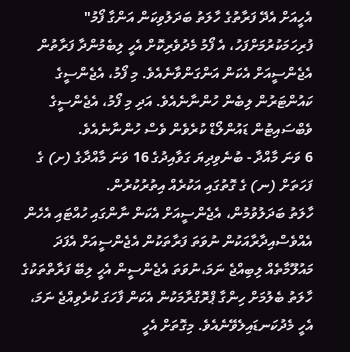އެހީއަށް އެދޭ ފަރާތުގެ ހާލަތު ބަދަލުވިކަން އަންގާ ފޯމު" ފުރިހަމަކުރުމަށްފަހު، އެ ފޯމު މެދުވެރިކޮށް އެހީ ލިބެމުންދާ ފަރާތުން އެޖެންސީއަށް އެކަން އަންގަންވާނެއެވެ. މި ފޯމު، އެޖެންސީގެ ކައުންޓަރުން ލިބެން ހުންނާނެއެވެ. އަދި މި ފޯމު، އެޖެންސީގެ ވެބްސައިޓުން ޑައުންލޯޑް ކުރެވެން ވެސް ހުންނާނެއެވެ.
6 ވަނަ މާއްދާ - ބުނެވިދިޔަ ގަވާއިދުގެ 16 ވަނަ މާއްދާގެ (ށ) ގެ ފަހަތަށް (ނ) ގެ ގޮތުގައި އަކުރެއް އިތުރުކުރުން.
ހާލަތު ބަދަލުވުމުން، އެޖެންސީއަށް އެކަން ނާންގައި ހުއްޓައި އެހެން އެއްވެސްއިދާރާއަކުން ނުވަތަ ފަރާތަކުން އެޖެންސީއަށް އެފަދަ މައުލޫމާތެއް ލިބިއްޖެ ނަމަ،ނުވަތަ އެޖެންސީން އެހީ ލިބޭ ފަރާތްތަކުގެ ހާލަތު ބެލުމަށް ހިންގާ ޕްރޮގްރާމަކުން އެކަން ފާހަގަ ކުރެވިއްޖެ ނަމަ، އެހީ މެދުކަނޑައިލެވޭނެއެވެ. މިގޮތަށް އެހީ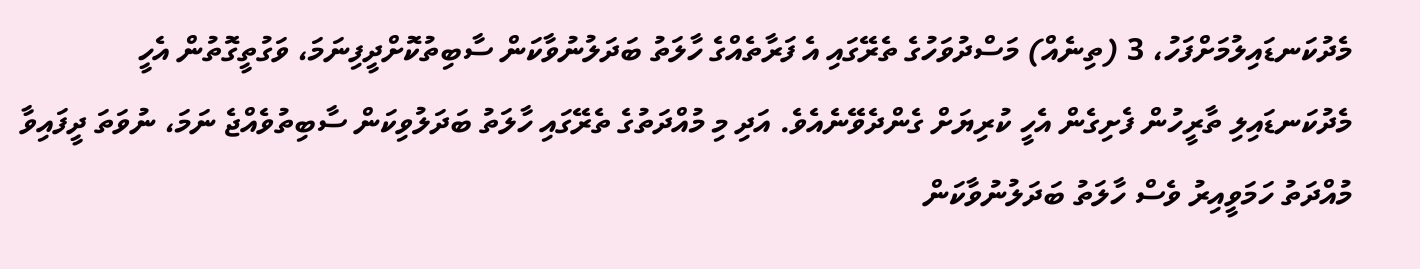މެދުކަނޑައިލުމަށްފަހު، 3 (ތިނެއް) މަސްދުވަހުގެ ތެރޭގައި އެ ފަރާތެއްގެ ހާލަތު ބަދަލުނުވާކަން ސާބިތުކޮށްދީފިނަމަ، ވަގުތީގޮތުން އެހީ މެދުކަނޑައިލި ތާރީހުން ފެށިގެން އެހީ ކުރިޔަށް ގެންދެވޭނެއެވެ. އަދި މި މުއްދަތުގެ ތެރޭގައި ހާލަތު ބަދަލުވިކަން ސާބިތުވެއްޖެ ނަމަ، ނުވަތަ ދީފައިވާ މުއްދަތު ހަމަވީއިރު ވެސް ހާލަތު ބަދަލުނުވާކަން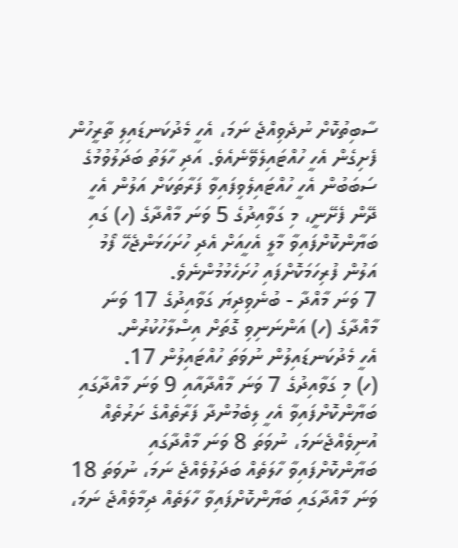ސާބިތުކޮށް ނުދެވިއްޖެ ނަމަ، އެހީ މެދުކަނޑައިލި ތާރީހުން ފެށިގެން އެހީ ހުއްޓައިލެވޭނެއެވެ. އަދި ހާލަތު ބަދަލުވުމުގެ ސަބަބުން އެހީ ހުއްޓައިލެވިފައިވާ ފަރާތަކަށް އަލުން އެހީ ދޭން ފެށޭނީ، މި ގަވާއިދުގެ 5 ވަނަ މާއްދާގެ (ހ) ގައި ބަޔާންކޮށްފައިވާ މާލީ އެހީއަށް އެދި ހުށަހަޅަންޖެހޭ ފޯމު އަލުން ފުރިހަމަކޮށްފައި ހުށަހެޅުމުންނެވެ.
7 ވަނަ މާއްދާ - ބުނެވިދިޔަ ގަވާއިދުގެ 17 ވަނަ މާއްދާގެ (ހ) އަންނަނިވި ގޮތަށް އިސްލާހުކުރުން.
އެހީ މެދުކަނޑައިލުން ނުވަތަ ހުއްޓައިލުން 17.
(ހ) މި ގަވާއިދުގެ 7 ވަނަ މާއްދާއާއި 9 ވަނަ މާއްދާގައި ބަޔާންކޮށްފައިވާ އެހީ ލިބެމުންދާ ފަރާތެއްގެ ށަރުތެއް އުނިވެއްޖެނަމަ، ނުވަތަ 8 ވަނަ މާއްދާގައި ބަޔާންކޮށްފައިވާ ހާލަތެއް ބަދަލުވެއްޖެ ނަމަ، ނުވަތަ 18 ވަނަ މާއްދާގައި ބަޔާންކޮށްފައިވާ ހާލަތެއް ދިމާވެއްޖެ ނަމަ،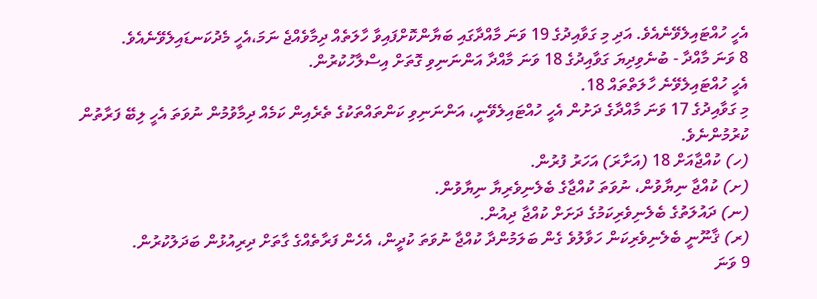އެހީ ހުއްޓައިލެވޭނެއެވެ. އަދި މި ގަވާއިދުގެ 19 ވަނަ މާއްދާގައި ބަޔާންކޮށްފައިވާ ހާލަތެއް ދިމާވެއްޖެ ނަމަ،އެހީ މެދުކަނޑައިލެވޭނެއެވެ.
8 ވަނަ މާއްދާ - ބުނެވިދިޔަ ގަވާއިދުގެ 18 ވަނަ މާއްދާ އަންނަނިވި ގޮތަށް އިސްލާހުކުރުން.
އެހީ ހުއްޓައިލެވޭނެ ހާލަތްތައް 18.
މި ގަވާއިދުގެ 17 ވަނަ މާއްދާގެ ދަށުން އެހީ ހުއްޓައިލެވޭނީ، އަންނަނިވި ކަންތައްތަކުގެ ތެރެއިން ކަމެއް ދިމާވުމުން ނުވަތަ އެހީ ލިބޭ ފަރާތުން ކުރުމުންނެވެ.
(ހ) ކުއްޖާއަށް 18 (އަށާރަ) އަހަރު ފުރުން.
(ށ) ކުއްޖާ ނިޔާވުން، ނުވަތަ ކުއްޖާގެ ބެލެނިވެރިޔާ ނިޔާވުން.
(ނ) ދައުލަތުގެ ބެލެނިވެރިކަމުގެ ދަށަށް ކުއްޖާ ދިއުން.
(ރ) ޤާނޫނީ ބެލެނިވެރިކަން ހަވާލުވެ ގެން ބަލަމުންދާ ކުއްޖާ ނުވަތަ ކުދީން، އެހެން ފަރާތެއްގެ ގާތަށް ދިރިއުޅުން ބަދަލުކުރުން.
9 ވަނަ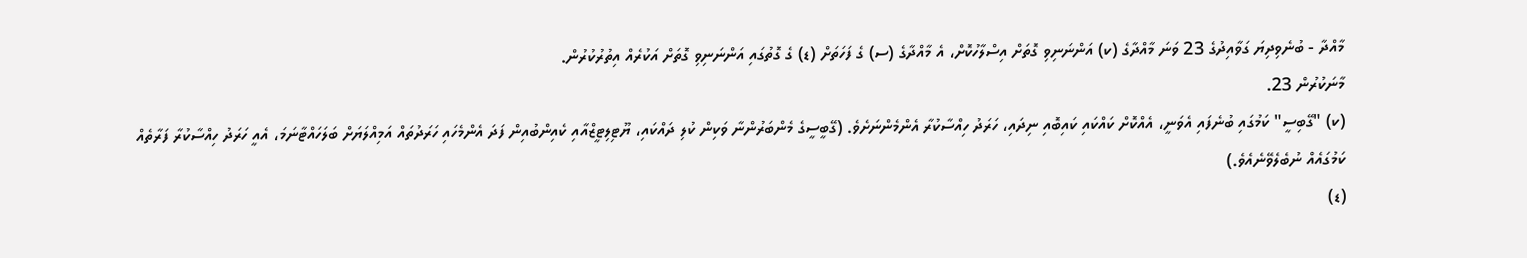މާއްދާ - ބުނެވިދިޔަ ގަވާއިދުގެ 23 ވަނަ މާއްދާގެ (ކ) އަންނަނިވި ގޮތަށް އިސްލާހުކޮށް، އެ މާއްދާގެ (ސ) ގެ ފަހަތަށް (ޑ) ގެ ގޮތުގައި އަންނަނިވި ގޮތަށް އަކުރެއް އިތުރުކުރުން.
މާނަކުރުން 23.
(ކ) "ގޭބިސީ" ކަމުގައި ބުނެފައި އެވަނީ، އެއްކޮށް ކައްކައި ކައިބޮއި ނިދައި، ހަރަދު ހިއްސާކުރާ އެންމެންނަށެވެ. (ގޭބީސީގެ މެންބަރުންނާ ވަކިން ކުލި ދައްކައި، ޔޫޓިލިޓީޒްއާއި ކެއިންބުއިން ފަދަ އެންމެހައި ހަރަދުތައް އަމިއްލަޔަށް ބަލަހައްޓާނަމަ، އެއީ ހަރަދު ހިއްސާކުރާ ފަރާތެއް ކަމުގައެއް ނުބެލެވޭނެއެވެ.)
(ޑ)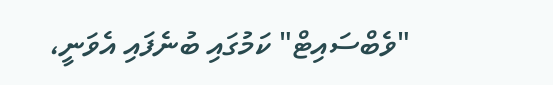"ވެބްސައިޓް" ކަމުގައި ބުނެފައި އެވަނީ،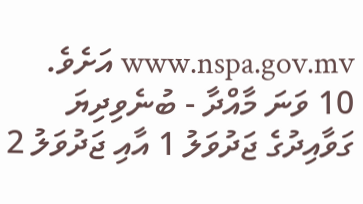www.nspa.gov.mv އަށެވެ.
10 ވަނަ މާއްދާ - ބުނެވިދިޔަ ގަވާއިދުގެ ޖަދުވަލު 1 އާއި ޖަދުވަލު 2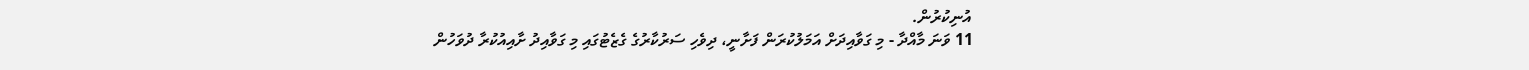އުނިކުރުން.
11 ވަނަ މާއްދާ - މި ގަވާއިދަށް އަމަލުކުރަން ފަށާނީ، ދިވެހި ސަރުކާރުގެ ގެޒެޓުގައި މި ގަވާއިދު ށާއިއުކުރާ ދުވަހުން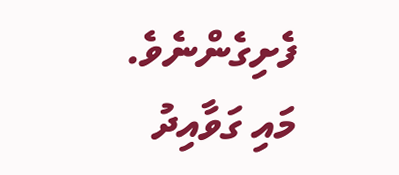ފެށިގެންނެވެ.
މައި ގަވާއިދު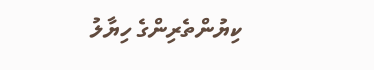ކިޔުންތެރިންގެ ހިޔާލު